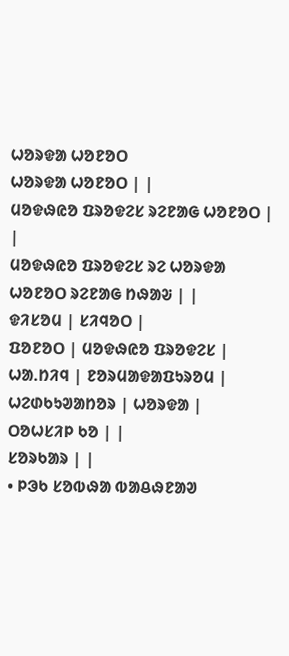ᱦᱚᱨᱫᱟ ᱦᱚᱱᱚᱛ
ᱦᱚᱨᱫᱟ ᱦᱚᱱᱚᱛ | |
ᱢᱚᱫᱷᱭᱚ ᱯᱨᱚᱫᱮᱥ ᱨᱮᱱᱟᱜ ᱦᱚᱱᱚᱛ | |
ᱢᱚᱫᱷᱭᱚ ᱯᱨᱚᱫᱮᱥ ᱨᱮ ᱦᱚᱨᱫᱟ ᱦᱚᱱᱚᱛ ᱨᱮᱱᱟᱜ ᱴᱷᱟᱶ | |
ᱫᱤᱥᱚᱢ | ᱥᱤᱧᱚᱛ |
ᱯᱚᱱᱚᱛ | ᱢᱚᱫᱷᱭᱚ ᱯᱨᱚᱫᱮᱥ |
ᱦᱟᱹᱴᱤᱧ | ᱱᱚᱨᱢᱟᱫᱟᱯᱩᱨᱚᱢ |
ᱦᱮᱰᱠᱩᱣᱟᱴᱚᱨ | ᱦᱚᱨᱫᱟ |
ᱛᱚᱦᱥᱤᱞ ᱠᱚ | |
ᱥᱚᱨᱠᱟᱨ | |
• ᱞᱳᱠ ᱥᱚᱵᱷᱟ ᱵᱟᱪᱷᱱᱟᱣ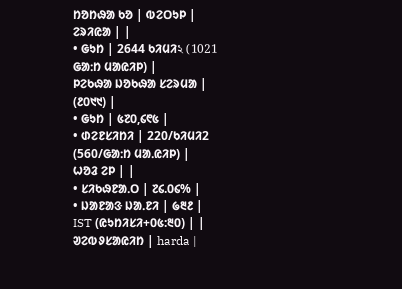ᱴᱚᱴᱷᱟ ᱠᱚ | ᱵᱮᱛᱩᱞ |
ᱮᱨᱤᱭᱟ | |
• ᱜᱩᱴ | 2644 ᱠᱤᱢᱤ২ (1021 ᱜᱟᱺᱴ ᱢᱟᱭᱤᱞ) |
ᱞᱮᱠᱷᱟ ᱡᱚᱠᱷᱟ ᱥᱮᱨᱢᱟ | (᱒᱐᱑᱑) |
• ᱜᱩᱴ | ᱕᱗᱐,᱔᱖᱕ |
• ᱰᱮᱱᱥᱤᱴᱤ | 220/ᱠᱤᱢᱤ2 (560/ᱜᱟᱺᱴ ᱢᱟᱹᱭᱤᱞ) |
ᱦᱚᱲ ᱮᱞ | |
• ᱥᱤᱠᱷᱱᱟᱹᱛ | ᱗᱔.᱐᱔% |
• ᱡᱟᱱᱟᱝ ᱡᱟᱹᱱᱤ | ᱙᱓᱒ |
IST (ᱭᱩᱴᱤᱥᱤ+᱐᱕:᱓᱐) | |
ᱣᱮᱵᱽᱥᱟᱭᱤᱴ | harda |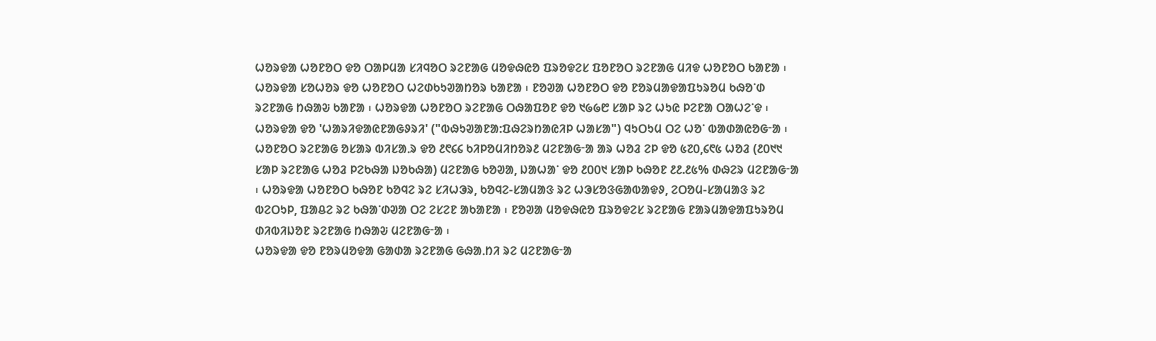ᱦᱚᱨᱫᱟ ᱦᱚᱱᱚᱛ ᱫᱚ ᱛᱟᱞᱢᱟ ᱥᱤᱧᱚᱛ ᱨᱮᱱᱟᱜ ᱢᱚᱫᱷᱭᱚ ᱯᱨᱚᱫᱮᱥ ᱯᱚᱱᱚᱛ ᱨᱮᱱᱟᱜ ᱢᱤᱫ ᱦᱚᱱᱚᱛ ᱠᱟᱱᱟ ᱾ ᱦᱚᱨᱫᱟ ᱥᱚᱦᱚᱨ ᱫᱚ ᱦᱚᱱᱚᱛ ᱦᱮᱰᱠᱩᱣᱟᱴᱚᱨ ᱠᱟᱱᱟ ᱾ ᱱᱚᱣᱟ ᱦᱚᱱᱚᱛ ᱫᱚ ᱱᱚᱨᱢᱟᱫᱟᱯᱩᱨᱚᱢ ᱠᱷᱚᱸᱰ ᱨᱮᱱᱟᱜ ᱴᱷᱟᱶ ᱠᱟᱱᱟ ᱾ ᱦᱚᱨᱫᱟ ᱦᱚᱱᱚᱛ ᱨᱮᱱᱟᱜ ᱛᱷᱟᱯᱚᱱ ᱫᱚ ᱑᱙᱙᱘ ᱥᱟᱞ ᱨᱮ ᱦᱩᱭ ᱞᱮᱱᱟ ᱛᱟᱦᱮᱸᱫ ᱾ ᱦᱚᱨᱫᱟ ᱫᱚ 'ᱦᱟᱨᱤᱫᱟᱭᱱᱟᱜᱽᱨᱤ' ("ᱵᱷᱩᱣᱟᱱᱟ:ᱯᱷᱮᱨᱴᱟᱭᱤᱞ ᱦᱟᱥᱟ") ᱧᱩᱛᱩᱢ ᱛᱮ ᱦᱚᱸ ᱵᱟᱰᱟᱭᱚᱜᱼᱟ ᱾
ᱦᱚᱱᱚᱛ ᱨᱮᱱᱟᱜ ᱚᱥᱟᱨ ᱵᱤᱥᱟᱹᱨ ᱫᱚ ᱒᱖᱔᱔ ᱠᱤᱞᱚᱢᱤᱴᱚᱨ᱒ ᱢᱮᱱᱟᱜᱼᱟ ᱟᱨ ᱦᱚᱲ ᱮᱞ ᱫᱚ ᱕᱗᱐,᱔᱖᱕ ᱦᱚᱲ (᱒᱐᱑᱑ ᱥᱟᱞ ᱨᱮᱱᱟᱜ ᱦᱚᱲ ᱞᱮᱠᱷᱟ ᱡᱚᱠᱷᱟ) ᱢᱮᱱᱟᱜ ᱠᱚᱣᱟ, ᱡᱟᱦᱟᱸ ᱫᱚ ᱒᱐᱐᱑ ᱥᱟᱞ ᱠᱷᱚᱱ ᱒᱒.᱒᱕% ᱰᱷᱮᱨ ᱢᱮᱱᱟᱜᱼᱟ ᱾ ᱦᱚᱨᱫᱟ ᱦᱚᱱᱚᱛ ᱠᱷᱚᱱ ᱠᱚᱧᱮ ᱨᱮ ᱥᱤᱦᱳᱨ, ᱠᱚᱧᱮ-ᱥᱟᱢᱟᱝ ᱨᱮ ᱦᱳᱥᱚᱝᱜᱟᱵᱟᱫᱽ, ᱮᱛᱚᱢ-ᱥᱟᱢᱟᱝ ᱨᱮ ᱵᱮᱛᱩᱞ, ᱯᱟᱪᱮ ᱨᱮ ᱠᱷᱟᱸᱰᱣᱟ ᱛᱮ ᱮᱥᱮᱱ ᱟᱠᱟᱱᱟ ᱾ ᱱᱚᱣᱟ ᱢᱚᱫᱷᱭᱚ ᱯᱨᱚᱫᱮᱥ ᱨᱮᱱᱟᱜ ᱱᱟᱨᱢᱟᱫᱟᱯᱩᱨᱚᱢ ᱰᱤᱵᱤᱡᱚᱱ ᱨᱮᱱᱟᱜ ᱴᱷᱟᱶ ᱢᱮᱱᱟᱜᱼᱟ ᱾
ᱦᱚᱨᱫᱟ ᱫᱚ ᱱᱚᱨᱢᱚᱫᱟ ᱜᱟᱰᱟ ᱨᱮᱱᱟᱜ ᱜᱷᱟᱹᱴᱤ ᱨᱮ ᱢᱮᱱᱟᱜᱼᱟ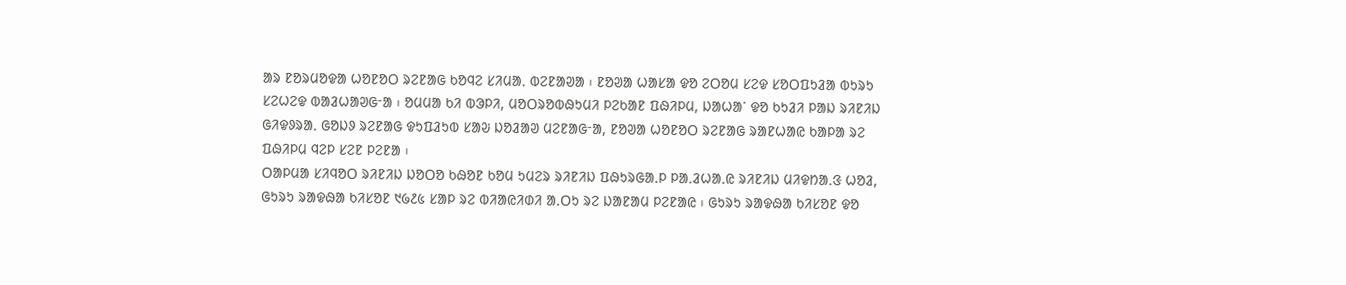ᱟᱨ ᱱᱚᱨᱢᱚᱫᱟ ᱦᱚᱱᱚᱛ ᱨᱮᱱᱟᱜ ᱠᱚᱧᱮ ᱥᱤᱢᱟᱹ ᱵᱮᱱᱟᱣᱟ ᱾ ᱱᱚᱣᱟ ᱦᱟᱥᱟ ᱫᱚ ᱮᱛᱚᱢ ᱥᱮᱫ ᱥᱚᱛᱯᱩᱲᱟ ᱵᱩᱨᱩ ᱥᱮᱦᱮᱫ ᱵᱟᱲᱦᱟᱣᱜᱼᱟ ᱾ ᱚᱢᱢᱟ ᱠᱤ ᱵᱳᱞᱤ, ᱢᱚᱛᱨᱚᱵᱷᱩᱢᱤ ᱞᱮᱠᱟᱱ ᱯᱷᱤᱞᱢ, ᱡᱟᱦᱟᱸ ᱫᱚ ᱠᱩᱲᱤ ᱞᱟᱡ ᱨᱤᱱᱤᱡ ᱜᱤᱫᱽᱨᱟᱹ ᱜᱚᱡᱽ ᱨᱮᱱᱟᱜ ᱫᱩᱯᱲᱩᱵ ᱥᱟᱶ ᱡᱚᱲᱟᱣ ᱢᱮᱱᱟᱜᱼᱟ, ᱱᱚᱣᱟ ᱦᱚᱱᱚᱛ ᱨᱮᱱᱟᱜ ᱨᱟᱱᱦᱟᱭ ᱠᱟᱞᱟ ᱨᱮ ᱯᱷᱤᱞᱢ ᱧᱮᱞ ᱥᱮᱱ ᱞᱮᱱᱟ ᱾
ᱛᱟᱞᱢᱟ ᱥᱤᱧᱚᱛ ᱨᱤᱱᱤᱡ ᱡᱚᱛᱚ ᱠᱷᱚᱱ ᱠᱚᱢ ᱩᱢᱮᱨ ᱨᱤᱱᱤᱡ ᱯᱷᱩᱨᱜᱟᱹᱞ ᱞᱟᱹᱲᱦᱟᱹᱭ ᱨᱤᱱᱤᱡ ᱢᱤᱫᱴᱟᱹᱝ ᱦᱚᱲ, ᱜᱩᱨᱩ ᱨᱟᱫᱷᱟ ᱠᱤᱥᱚᱱ ᱑᱙᱒᱕ ᱥᱟᱞ ᱨᱮ ᱵᱤᱟᱭᱤᱰᱤ ᱟᱹᱛᱩ ᱨᱮ ᱡᱟᱱᱟᱢ ᱞᱮᱱᱟᱭ ᱾ ᱜᱩᱨᱩ ᱨᱟᱫᱷᱟ ᱠᱤᱥᱚᱱ ᱫᱚ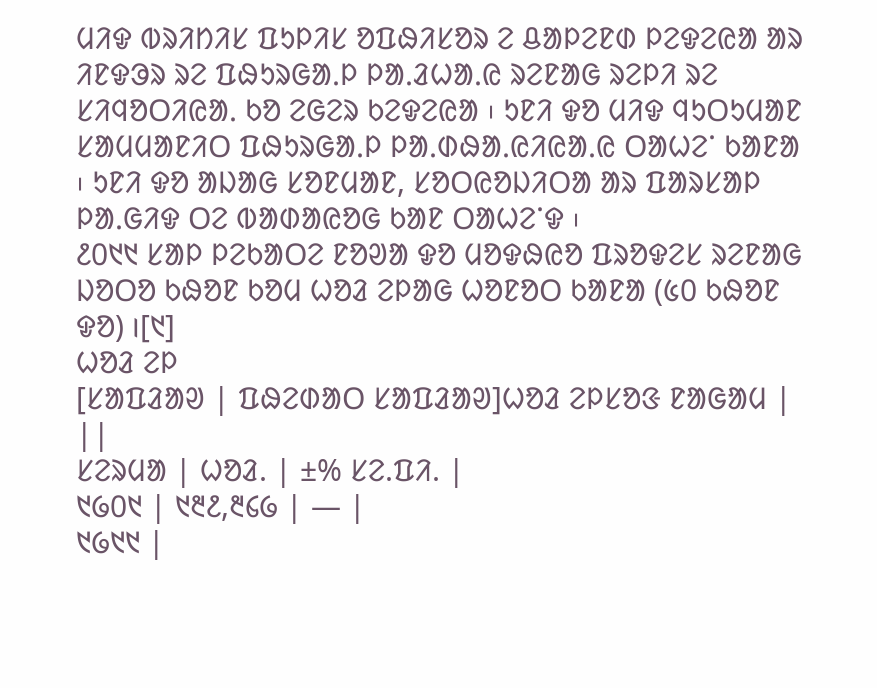ᱢᱤᱫ ᱵᱨᱤᱴᱤᱥ ᱯᱩᱞᱤᱥ ᱚᱯᱷᱤᱥᱚᱨ ᱮ ᱪᱟᱞᱮᱱᱰ ᱞᱮᱫᱮᱭᱟ ᱟᱨ ᱤᱱᱫᱳᱨ ᱨᱮ ᱯᱷᱩᱨᱜᱟᱹᱞ ᱞᱟᱹᱲᱦᱟᱹᱭ ᱨᱮᱱᱟᱜ ᱨᱮᱞᱤ ᱨᱮ ᱥᱤᱧᱚᱛᱤᱭᱟᱹ ᱠᱚ ᱮᱜᱮᱨ ᱠᱮᱫᱮᱭᱟ ᱾ ᱩᱱᱤ ᱫᱚ ᱢᱤᱫ ᱧᱩᱛᱩᱢᱟᱱ ᱥᱟᱢᱢᱟᱱᱤᱛ ᱯᱷᱩᱨᱜᱟᱹᱞ ᱞᱟᱹᱰᱷᱟᱹᱭᱤᱭᱟᱹᱭ ᱛᱟᱦᱮᱸ ᱠᱟᱱᱟ ᱾ ᱩᱱᱤ ᱫᱚ ᱟᱡᱟᱜ ᱥᱚᱱᱢᱟᱱ, ᱥᱚᱛᱭᱚᱡᱤᱛᱟ ᱟᱨ ᱯᱟᱨᱥᱟᱞ ᱞᱟᱹᱜᱤᱫ ᱛᱮ ᱵᱟᱰᱟᱭᱚᱜ ᱠᱟᱱ ᱛᱟᱦᱮᱸᱫ ᱾
᱒᱐᱑᱑ ᱥᱟᱞ ᱞᱮᱠᱟᱛᱮ ᱱᱚᱣᱟ ᱫᱚ ᱢᱚᱫᱷᱭᱚ ᱯᱨᱚᱫᱮᱥ ᱨᱮᱱᱟᱜ ᱡᱚᱛᱚ ᱠᱷᱚᱱ ᱠᱚᱢ ᱦᱚᱲ ᱮᱞᱟᱜ ᱦᱚᱱᱚᱛ ᱠᱟᱱᱟ (᱕᱐ ᱠᱷᱚᱱ ᱫᱚ) ।[᱑]
ᱦᱚᱲ ᱮᱞ
[ᱥᱟᱯᱲᱟᱣ | ᱯᱷᱮᱰᱟᱛ ᱥᱟᱯᱲᱟᱣ]ᱦᱚᱲ ᱮᱞᱥᱚᱝ ᱱᱟᱜᱟᱢ | ||
ᱥᱮᱨᱢᱟ | ᱦᱚᱲ. | ±% ᱥᱮ.ᱯᱤ. |
᱑᱙᱐᱑ | ᱑᱓᱒,᱓᱔᱙ | — |
᱑᱙᱑᱑ |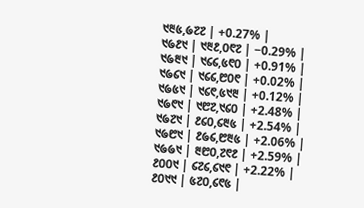᱑᱓᱕,᱙᱗᱗ | +0.27% |
᱑᱙᱒᱑ | ᱑᱓᱒,᱐᱖᱗ | −0.29% |
᱑᱙᱓᱑ | ᱑᱔᱔,᱕᱖᱐ | +0.91% |
᱑᱙᱔᱑ | ᱑᱔᱔,᱘᱐᱖ | +0.02% |
᱑᱙᱕᱑ | ᱑᱔᱖,᱕᱑᱓ | +0.12% |
᱑᱙᱖᱑ | ᱑᱘᱗,᱑᱔᱐ | +2.48% |
᱑᱙᱗᱑ | ᱒᱔᱐,᱔᱓᱕ | +2.54% |
᱑᱙᱘᱑ | ᱒᱙᱔,᱘᱓᱕ | +2.06% |
᱑᱙᱙᱑ | ᱓᱘᱐,᱗᱖᱒ | +2.59% |
᱒᱐᱐᱑ | ᱔᱗᱔,᱔᱑᱖ | +2.22% |
᱒᱐᱑᱑ | ᱕᱗᱐,᱔᱖᱕ |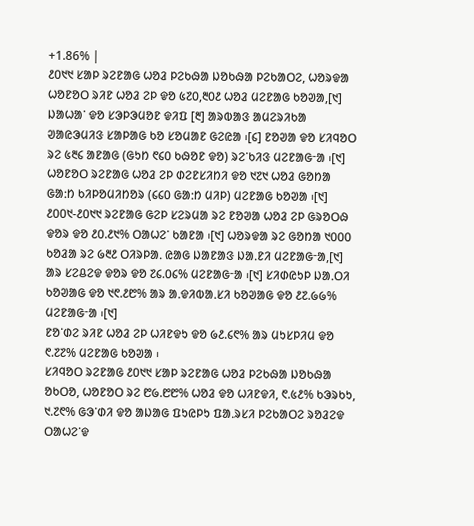+1.86% |
᱒᱐᱑᱑ ᱥᱟᱞ ᱨᱮᱱᱟᱜ ᱦᱚᱲ ᱞᱮᱠᱷᱟ ᱡᱚᱠᱷᱟ ᱞᱮᱠᱟᱛᱮ, ᱦᱚᱨᱫᱟ ᱦᱚᱱᱚᱛ ᱨᱤᱱ ᱦᱚᱲ ᱮᱞ ᱫᱚ ᱕᱗᱐,᱓᱐᱒ ᱦᱚᱲ ᱢᱮᱱᱟᱜ ᱠᱚᱣᱟ,[᱑] ᱡᱟᱦᱟᱸ ᱫᱚ ᱥᱳᱞᱳᱢᱚᱱ ᱫᱤᱯ [᱓] ᱟᱨᱵᱟᱝ ᱟᱢᱮᱨᱤᱠᱟ ᱣᱟᱭᱳᱢᱤᱝ ᱥᱟᱞᱟᱜ ᱠᱚ ᱥᱚᱢᱟᱱ ᱜᱮᱭᱟ ᱾[᱔] ᱱᱚᱣᱟ ᱫᱚ ᱥᱤᱧᱚᱛ ᱨᱮ ᱕᱓᱔ ᱟᱱᱟᱜ (ᱜᱩᱴ ᱖᱔᱐ ᱠᱷᱚᱱ ᱫᱚ) ᱨᱮᱸᱠᱤᱝ ᱢᱮᱱᱟᱜᱼᱟ ᱾[᱑] ᱦᱚᱱᱚᱛ ᱨᱮᱱᱟᱜ ᱦᱚᱲ ᱮᱞ ᱰᱮᱱᱥᱤᱴᱤ ᱫᱚ ᱑᱗᱑ ᱦᱚᱲ ᱜᱚᱴᱟ ᱜᱟᱺᱴ ᱠᱤᱞᱚᱢᱤᱴᱚᱨ (᱔᱔᱐ ᱜᱟᱺᱴ ᱢᱤᱞ) ᱢᱮᱱᱟᱜ ᱠᱚᱣᱟ ᱾[᱑] ᱒᱐᱐᱑-᱒᱐᱑᱑ ᱨᱮᱱᱟᱜ ᱜᱮᱞ ᱥᱮᱨᱢᱟ ᱨᱮ ᱱᱚᱣᱟ ᱦᱚᱲ ᱮᱞ ᱜᱨᱚᱛᱷ ᱫᱚᱨ ᱫᱚ ᱒᱐.᱒᱑% ᱛᱟᱦᱮᱸ ᱠᱟᱱᱟ ᱾[᱑] ᱦᱚᱨᱫᱟ ᱨᱮ ᱜᱚᱴᱟ ᱑᱐᱐᱐ ᱠᱚᱲᱟ ᱨᱮ ᱙᱓᱒ ᱛᱤᱨᱞᱟᱹ ᱭᱟᱜ ᱡᱟᱱᱟᱝ ᱡᱟᱹᱱᱤ ᱢᱮᱱᱟᱜᱼᱟ,[᱑] ᱟᱨ ᱥᱮᱪᱮᱫ ᱫᱚᱨ ᱫᱚ ᱗᱔.᱐᱔% ᱢᱮᱱᱟᱜᱼᱟ ᱾[᱑] ᱥᱤᱰᱭᱩᱞ ᱡᱟᱹᱛᱤ ᱠᱚᱣᱟᱜ ᱫᱚ ᱑᱖.᱒᱘% ᱟᱨ ᱟᱹᱫᱤᱵᱟᱹᱥᱤ ᱠᱚᱣᱟᱜ ᱫᱚ ᱒᱗.᱙᱙% ᱢᱮᱱᱟᱜᱼᱟ ᱾[᱑]
ᱱᱚᱸᱰᱮ ᱨᱤᱱ ᱦᱚᱲ ᱮᱞ ᱦᱤᱱᱫᱩ ᱫᱚ ᱙᱒.᱔᱖% ᱟᱨ ᱢᱩᱥᱞᱤᱢ ᱫᱚ ᱖.᱗᱗% ᱢᱮᱱᱟᱜ ᱠᱚᱣᱟ ᱾
ᱥᱤᱧᱚᱛ ᱨᱮᱱᱟᱜ ᱒᱐᱑᱑ ᱥᱟᱞ ᱨᱮᱱᱟᱜ ᱦᱚᱲ ᱞᱮᱠᱷᱟ ᱡᱚᱠᱷᱟ ᱚᱠᱛᱚ, ᱦᱚᱱᱚᱛ ᱨᱮ ᱘᱙.᱘᱘% ᱦᱚᱲ ᱫᱚ ᱦᱤᱱᱫᱤ, ᱖.᱕᱒% ᱠᱳᱨᱠᱩ, ᱑.᱗᱖% ᱜᱳᱸᱰᱤ ᱫᱚ ᱟᱡᱟᱜ ᱯᱩᱭᱞᱩ ᱯᱟᱹᱨᱥᱤ ᱞᱮᱠᱟᱛᱮ ᱨᱚᱲᱮᱫ ᱛᱟᱦᱮᱸᱫ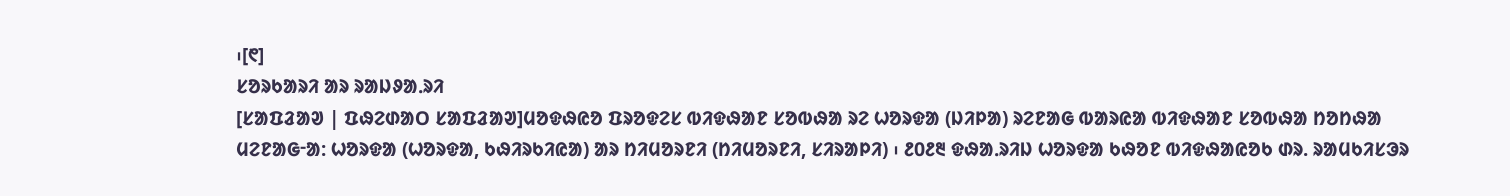᱾[᱖]
ᱥᱚᱨᱠᱟᱨᱤ ᱟᱨ ᱨᱟᱡᱽᱟᱹᱨᱤ
[ᱥᱟᱯᱲᱟᱣ | ᱯᱷᱮᱰᱟᱛ ᱥᱟᱯᱲᱟᱣ]ᱢᱚᱫᱷᱭᱚ ᱯᱨᱚᱫᱮᱥ ᱵᱤᱫᱷᱟᱱ ᱥᱚᱵᱷᱟ ᱨᱮ ᱦᱚᱨᱫᱟ (ᱡᱤᱞᱟ) ᱨᱮᱱᱟᱜ ᱵᱟᱨᱭᱟ ᱵᱤᱫᱷᱟᱱ ᱥᱚᱵᱷᱟ ᱴᱚᱴᱷᱟ ᱢᱮᱱᱟᱜᱼᱟ: ᱦᱚᱨᱫᱟ (ᱦᱚᱨᱫᱟ, ᱠᱷᱤᱨᱠᱤᱭᱟ) ᱟᱨ ᱴᱤᱢᱚᱨᱱᱤ (ᱴᱤᱢᱚᱨᱱᱤ, ᱥᱤᱨᱟᱞᱤ) ᱾ ᱒᱐᱒᱓ ᱫᱷᱟᱹᱨᱤᱡ ᱦᱚᱨᱫᱟ ᱠᱷᱚᱱ ᱵᱤᱫᱷᱟᱭᱚᱠ ᱰᱨ. ᱨᱟᱢᱠᱤᱥᱳᱨ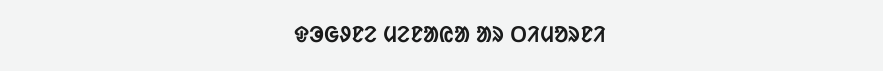ᱫᱳᱜᱽᱱᱮ ᱢᱮᱱᱟᱭᱟ ᱟᱨ ᱛᱤᱢᱚᱨᱱᱤ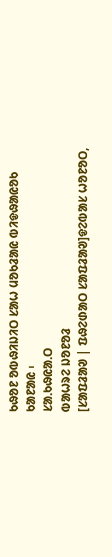ᱠᱷᱚᱱ ᱚᱵᱷᱤᱡᱤᱛ ᱥᱟᱦ ᱢᱚᱠᱲᱟᱭ ᱵᱤᱫᱷᱟᱭᱚᱠ ᱠᱟᱱᱟᱭ ᱾
ᱥᱟᱹᱠᱷᱭᱟᱹᱛ
ᱵᱟᱦᱨᱮ ᱡᱚᱱᱚᱲ
[ᱥᱟᱯᱲᱟᱣ | ᱯᱷᱮᱰᱟᱛ ᱥᱟᱯᱲᱟᱣ]ᱫᱮᱵᱟᱥ ᱦᱚᱱᱚᱛ,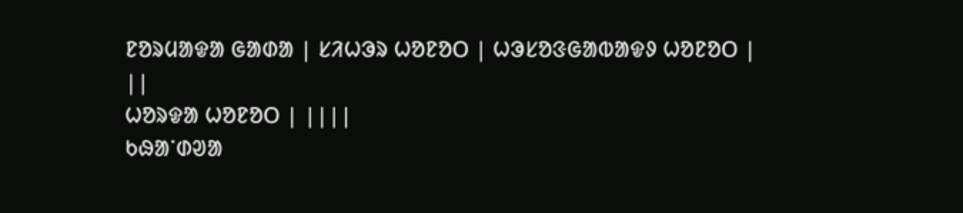ᱱᱚᱨᱢᱟᱫᱟ ᱜᱟᱰᱟ | ᱥᱤᱦᱳᱨ ᱦᱚᱱᱚᱛ | ᱦᱳᱥᱚᱝᱜᱟᱵᱟᱫᱽ ᱦᱚᱱᱚᱛ | ||
ᱦᱚᱨᱫᱟ ᱦᱚᱱᱚᱛ | ||||
ᱠᱷᱟᱸᱰᱣᱟ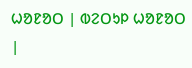ᱦᱚᱱᱚᱛ | ᱵᱮᱛᱩᱞ ᱦᱚᱱᱚᱛ |